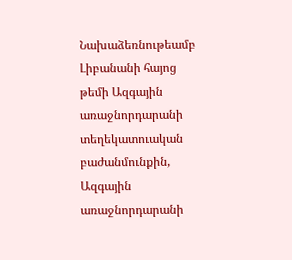Նախաձեռնութեամբ Լիբանանի հայոց թեմի Ազգային առաջնորդարանի տեղեկատուական բաժանմունքին, Ազգային առաջնորդարանի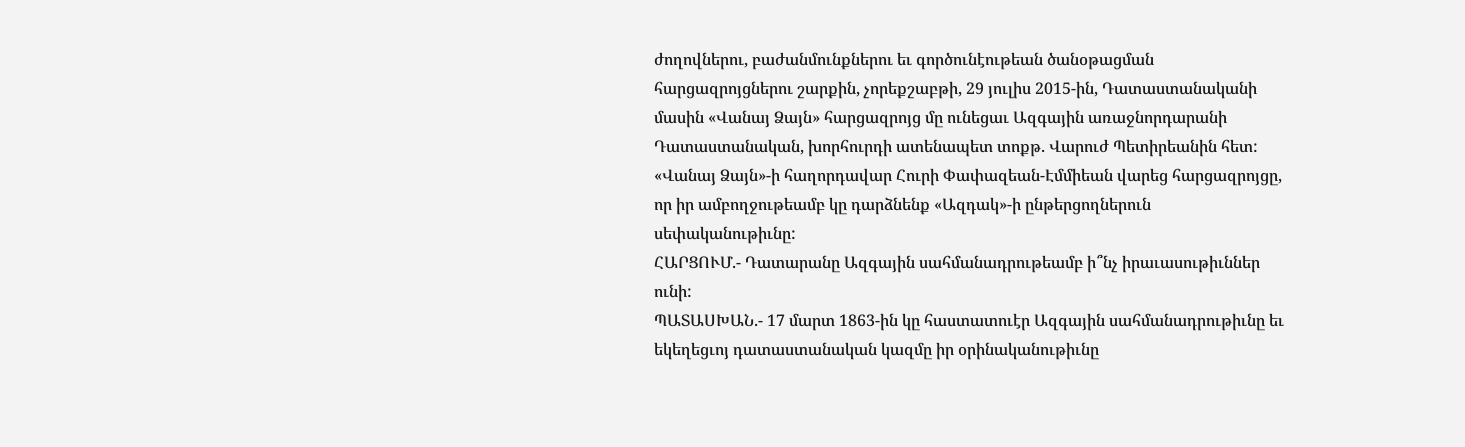ժողովներու, բաժանմունքներու եւ գործունէութեան ծանօթացման հարցազրոյցներու շարքին, չորեքշաբթի, 29 յուլիս 2015-ին, Դատաստանականի մասին «Վանայ Ձայն» հարցազրոյց մը ունեցաւ Ազգային առաջնորդարանի Դատաստանական, խորհուրդի ատենապետ տոքթ. Վարուժ Պետիրեանին հետ: «Վանայ Ձայն»-ի հաղորդավար Հուրի Փափազեան-Էմմիեան վարեց հարցազրոյցը, որ իր ամբողջութեամբ կը դարձնենք «Ազդակ»-ի ընթերցողներուն սեփականութիւնը:
ՀԱՐՑՈՒՄ.- Դատարանը Ազգային սահմանադրութեամբ ի՞նչ իրաւասութիւններ ունի:
ՊԱՏԱՍԽԱՆ.- 17 մարտ 1863-ին կը հաստատուէր Ազգային սահմանադրութիւնը եւ եկեղեցւոյ դատաստանական կազմը իր օրինականութիւնը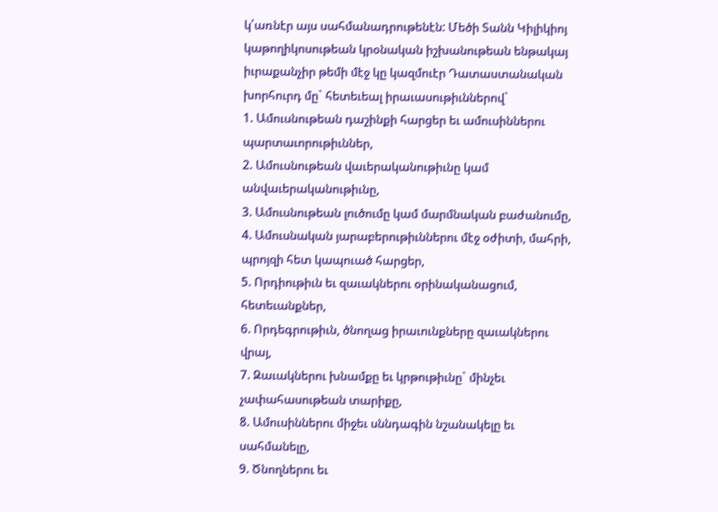կ՛առնէր այս սահմանադրութենէն: Մեծի Տանն Կիլիկիոյ կաթողիկոսութեան կրօնական իշխանութեան ենթակայ իւրաքանչիր թեմի մէջ կը կազմուէր Դատաստանական խորհուրդ մը` հետեւեալ իրաւասութիւններով`
1. Ամուսնութեան դաշինքի հարցեր եւ ամուսիններու պարտաւորութիւններ,
2. Ամուսնութեան վաւերականութիւնը կամ անվաւերականութիւնը,
3. Ամուսնութեան լուծումը կամ մարմնական բաժանումը,
4. Ամուսնական յարաբերութիւններու մէջ օժիտի, մահրի, պրոյզի հետ կապուած հարցեր,
5. Որդիութիւն եւ զաւակներու օրինականացում, հետեւանքներ,
6. Որդեգրութիւն, ծնողաց իրաւունքները զաւակներու վրայ,
7. Զաւակներու խնամքը եւ կրթութիւնը` մինչեւ չափահասութեան տարիքը,
8. Ամուսիններու միջեւ սննդագին նշանակելը եւ սահմանելը,
9. Ծնողներու եւ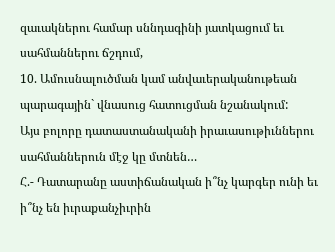զաւակներու համար սննդագինի յատկացում եւ սահմաններու ճշդում,
10. Ամուսնալուծման կամ անվաւերականութեան պարագային` վնասուց հատուցման նշանակում:
Այս բոլորը դատաստանականի իրաւասութիւններու սահմաններուն մէջ կը մտնեն…
Հ.- Դատարանը աստիճանական ի՞նչ կարգեր ունի եւ ի՞նչ են իւրաքանչիւրին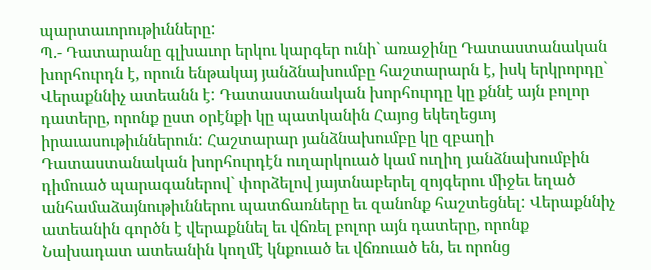պարտաւորութիւնները:
Պ.- Դատարանը գլխաւոր երկու կարգեր ունի` առաջինը Դատաստանական խորհուրդն է, որուն ենթակայ յանձնախումբը հաշտարարն է, իսկ երկրորդը` Վերաքննիչ ատեանն է: Դատաստանական խորհուրդը կը քննէ այն բոլոր դատերը, որոնք ըստ օրէնքի կը պատկանին Հայոց եկեղեցւոյ իրաւասութիւններուն: Հաշտարար յանձնախումբը կը զբաղի Դատաստանական խորհուրդէն ուղարկուած կամ ուղիղ յանձնախումբին դիմուած պարագաներով` փորձելով յայտնաբերել զոյգերու միջեւ եղած անհամաձայնութիւններու պատճառները եւ զանոնք հաշտեցնել: Վերաքննիչ ատեանին գործն է վերաքննել եւ վճռել բոլոր այն դատերը, որոնք Նախադատ ատեանին կողմէ կնքուած եւ վճռուած են, եւ որոնց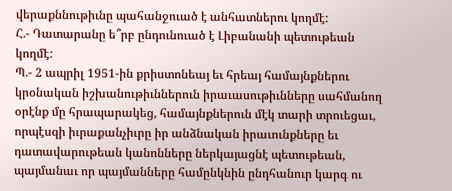վերաքննութիւնը պահանջուած է անհատներու կողմէ:
Հ.- Դատարանը ե՞րբ ընդունուած է Լիբանանի պետութեան կողմէ:
Պ.- 2 ապրիլ 1951-ին քրիստոնեայ եւ հրեայ համայնքներու կրօնական իշխանութիւններուն իրաւասութիւնները սահմանող օրէնք մը հրապարակեց, համայնքներուն մէկ տարի տրուեցաւ, որպէսզի իւրաքանչիւրը իր անձնական իրաւունքները եւ դատավարութեան կանոնները ներկայացնէ պետութեան, պայմանաւ որ պայմանները համընկնին ընդհանուր կարգ ու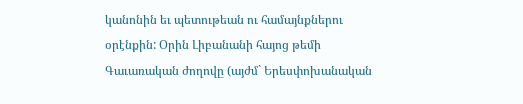կանոնին եւ պետութեան ու համայնքներու օրէնքին: Օրին Լիբանանի հայոց թեմի Գաւառական ժողովը (այժմ` Երեսփոխանական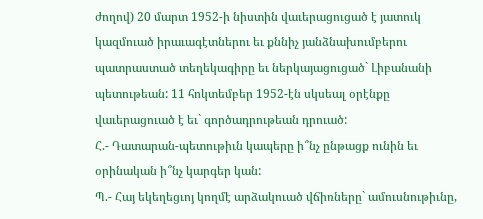ժողով) 20 մարտ 1952-ի նիստին վաւերացուցած է յատուկ կազմուած իրաւագէտներու եւ քննիչ յանձնախումբերու պատրաստած տեղեկագիրը եւ ներկայացուցած` Լիբանանի պետութեան: 11 հոկտեմբեր 1952-էն սկսեալ օրէնքը վաւերացուած է եւ` գործադրութեան դրուած:
Հ.- Դատարան-պետութիւն կապերը ի՞նչ ընթացք ունին եւ օրինական ի՞նչ կարգեր կան:
Պ.- Հայ եկեղեցւոյ կողմէ արձակուած վճիռները` ամուսնութիւնը,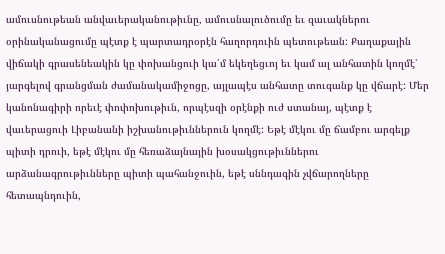ամուսնութեան անվաւերականութիւնը, ամուսնալուծումը եւ զաւակներու օրինականացումը պէտք է պարտադրօրէն հաղորդուին պետութեան: Քաղաքային վիճակի գրասենեակին կը փոխանցուի կա՛մ եկեղեցւոյ եւ կամ ալ անհատին կողմէ` յարգելով գրանցման ժամանակամիջոցը, այլապէս անհատը տուգանք կը վճարէ: Մեր կանոնագիրի որեւէ փոփոխութիւն, որպէսզի օրէնքի ուժ ստանայ, պէտք է վաւերացուի Լիբանանի իշխանութիւններուն կողմէ: Եթէ մէկու մը ճամբու արգելք պիտի դրուի, եթէ մէկու մը հեռաձայնային խօսակցութիւններու արձանագրութիւնները պիտի պահանջուին, եթէ սննդագին չվճարողները հետապնդուին,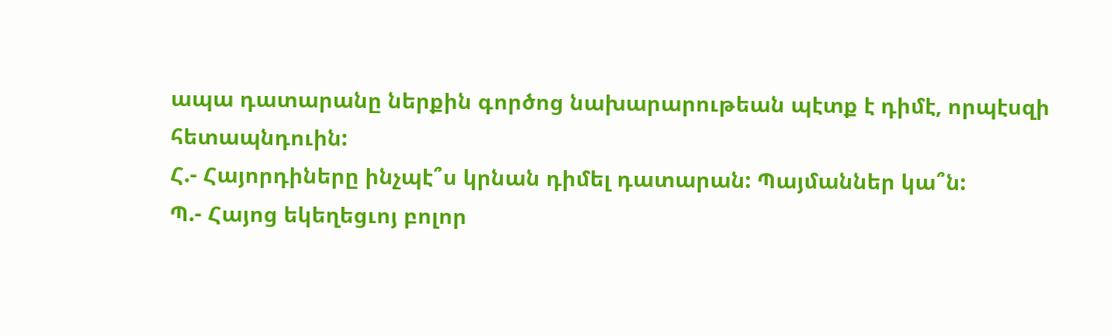ապա դատարանը ներքին գործոց նախարարութեան պէտք է դիմէ, որպէսզի հետապնդուին:
Հ.- Հայորդիները ինչպէ՞ս կրնան դիմել դատարան: Պայմաններ կա՞ն:
Պ.- Հայոց եկեղեցւոյ բոլոր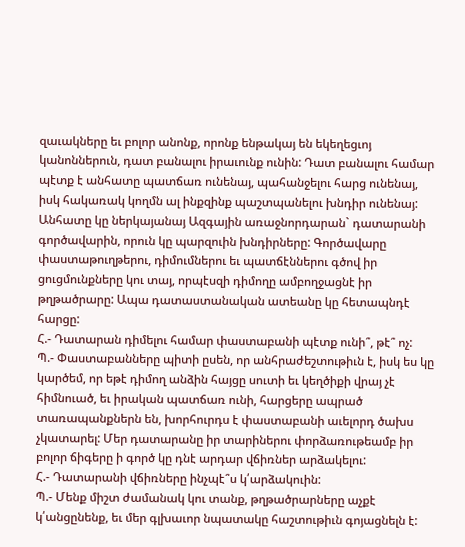զաւակները եւ բոլոր անոնք, որոնք ենթակայ են եկեղեցւոյ կանոններուն, դատ բանալու իրաւունք ունին: Դատ բանալու համար պէտք է անհատը պատճառ ունենայ, պահանջելու հարց ունենայ, իսկ հակառակ կողմն ալ ինքզինք պաշտպանելու խնդիր ունենայ: Անհատը կը ներկայանայ Ազգային առաջնորդարան` դատարանի գործավարին, որուն կը պարզուին խնդիրները: Գործավարը փաստաթուղթերու, դիմումներու եւ պատճէններու գծով իր ցուցմունքները կու տայ, որպէսզի դիմողը ամբողջացնէ իր թղթածրարը: Ապա դատաստանական ատեանը կը հետապնդէ հարցը:
Հ.- Դատարան դիմելու համար փաստաբանի պէտք ունի՞, թէ՞ ոչ:
Պ.- Փաստաբանները պիտի ըսեն, որ անհրաժեշտութիւն է, իսկ ես կը կարծեմ, որ եթէ դիմող անձին հայցը սուտի եւ կեղծիքի վրայ չէ հիմնուած, եւ իրական պատճառ ունի, հարցերը ապրած տառապանքներն են, խորհուրդս է փաստաբանի աւելորդ ծախս չկատարել: Մեր դատարանը իր տարիներու փորձառութեամբ իր բոլոր ճիգերը ի գործ կը դնէ արդար վճիռներ արձակելու:
Հ.- Դատարանի վճիռները ինչպէ՞ս կ՛արձակուին:
Պ.- Մենք միշտ ժամանակ կու տանք, թղթածրարները աչքէ կ՛անցընենք, եւ մեր գլխաւոր նպատակը հաշտութիւն գոյացնելն է: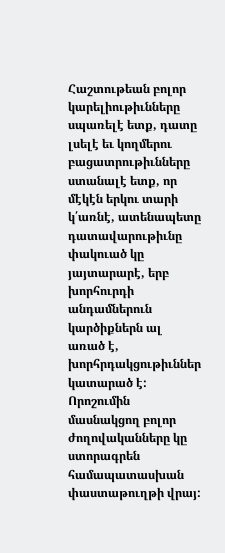Հաշտութեան բոլոր կարելիութիւնները սպառելէ ետք, դատը լսելէ եւ կողմերու բացատրութիւնները ստանալէ ետք, որ մէկէն երկու տարի կ՛առնէ, ատենապետը դատավարութիւնը փակուած կը յայտարարէ, երբ խորհուրդի անդամներուն կարծիքներն ալ առած է, խորհրդակցութիւններ կատարած է: Որոշումին մասնակցող բոլոր ժողովականները կը ստորագրեն համապատասխան փաստաթուղթի վրայ: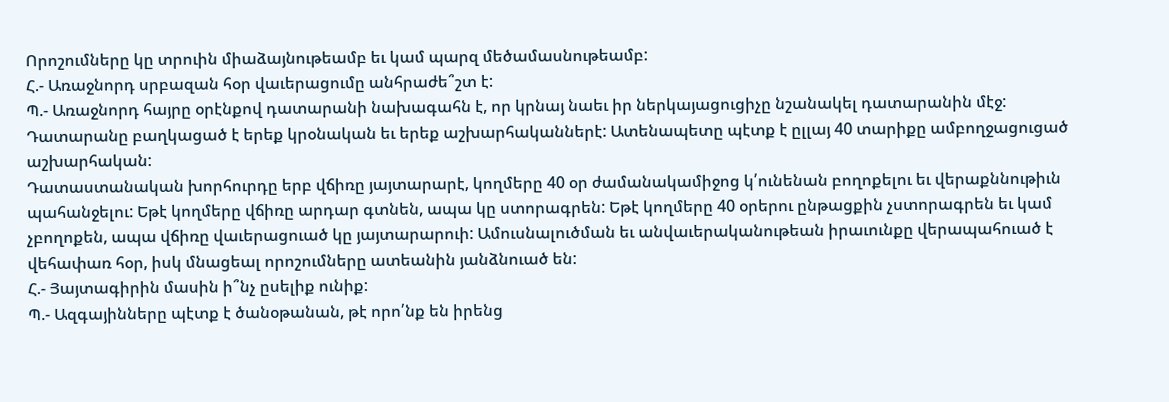Որոշումները կը տրուին միաձայնութեամբ եւ կամ պարզ մեծամասնութեամբ:
Հ.- Առաջնորդ սրբազան հօր վաւերացումը անհրաժե՞շտ է:
Պ.- Առաջնորդ հայրը օրէնքով դատարանի նախագահն է, որ կրնայ նաեւ իր ներկայացուցիչը նշանակել դատարանին մէջ: Դատարանը բաղկացած է երեք կրօնական եւ երեք աշխարհականներէ: Ատենապետը պէտք է ըլլայ 40 տարիքը ամբողջացուցած աշխարհական:
Դատաստանական խորհուրդը երբ վճիռը յայտարարէ, կողմերը 40 օր ժամանակամիջոց կ՛ունենան բողոքելու եւ վերաքննութիւն պահանջելու: Եթէ կողմերը վճիռը արդար գտնեն, ապա կը ստորագրեն: Եթէ կողմերը 40 օրերու ընթացքին չստորագրեն եւ կամ չբողոքեն, ապա վճիռը վաւերացուած կը յայտարարուի: Ամուսնալուծման եւ անվաւերականութեան իրաւունքը վերապահուած է վեհափառ հօր, իսկ մնացեալ որոշումները ատեանին յանձնուած են:
Հ.- Յայտագիրին մասին ի՞նչ ըսելիք ունիք:
Պ.- Ազգայինները պէտք է ծանօթանան, թէ որո՛նք են իրենց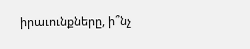իրաւունքները, ի՞նչ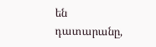են դատարանը,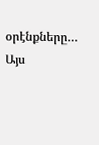օրէնքները… Այս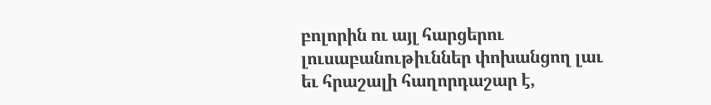բոլորին ու այլ հարցերու լուսաբանութիւններ փոխանցող լաւ եւ հրաշալի հաղորդաշար է,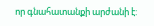որ գնահատանքի արժանի է: